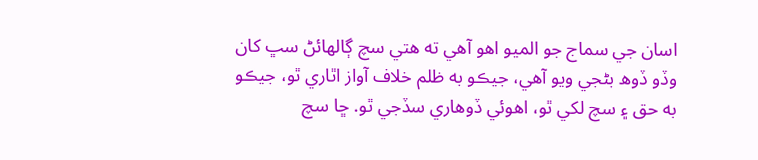اسان جي سماج جو الميو اهو آهي ته هتي سچ ڳالهائڻ سڀ کان وڏو ڏوھ بڻجي ويو آهي، جيڪو به ظلم خلاف آواز اٿاري ٿو، جيڪو به حق ۽ سچ لکي ٿو، اهوئي ڏوھاري سڏجي ٿو. ڇا سچ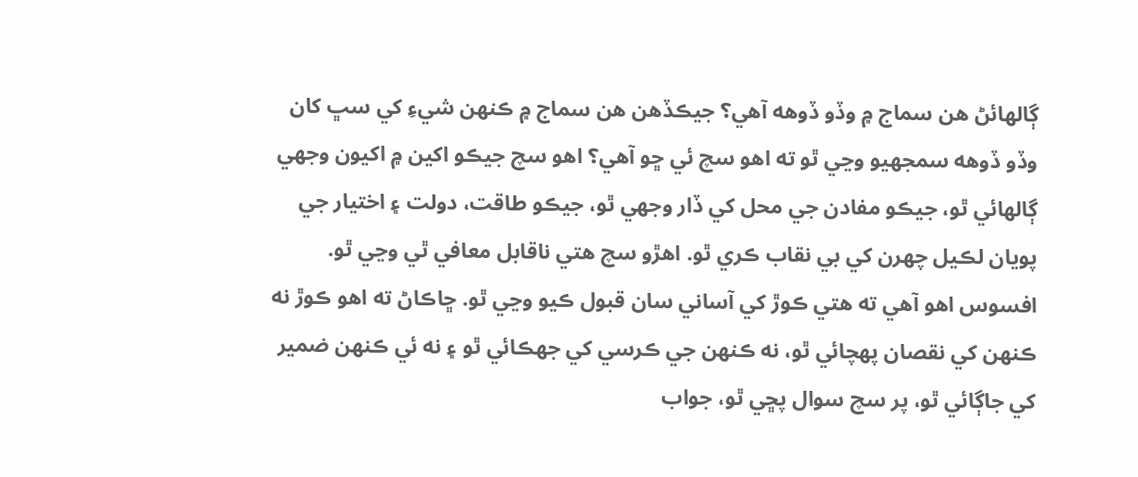ڳالهائڻ هن سماج ۾ وڏو ڏوهه آهي؟ جيڪڏهن هن سماج ۾ ڪنهن شيءِ کي سڀ کان وڏو ڏوهه سمجهيو وڃي ٿو ته اهو سچ ئي ڇو آهي؟ اهو سچ جيڪو اکين ۾ اکيون وجهي ڳالهائي ٿو، جيڪو مفادن جي محل کي ڏار وجهي ٿو، جيڪو طاقت، دولت ۽ اختيار جي پويان لڪيل چهرن کي بي نقاب ڪري ٿو. اهڙو سچ هتي ناقابل معافي ٿي وڃي ٿو. افسوس اھو آهي ته هتي ڪوڙ کي آساني سان قبول ڪيو وڃي ٿو. ڇاڪاڻ ته اهو ڪوڙ نه ڪنهن کي نقصان پهچائي ٿو، نه ڪنهن جي ڪرسي کي جهڪائي ٿو ۽ نه ئي ڪنهن ضمير کي جاڳائي ٿو، پر سچ سوال پڇي ٿو، جواب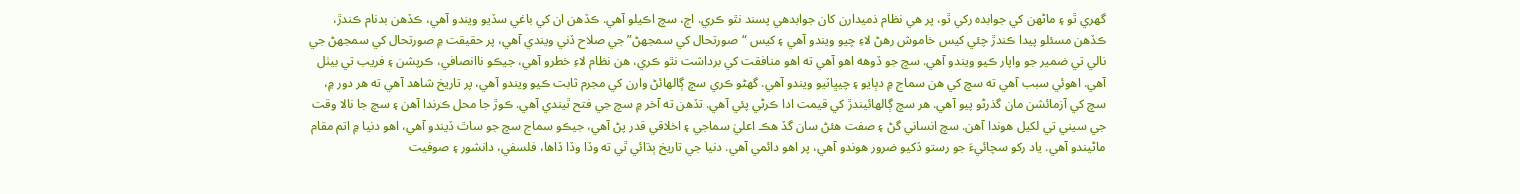گهري ٿو ۽ ماڻهن کي جوابده رکي ٿو، پر هي نظام ذميدارن کان جوابدهي پسند نٿو ڪري. اڄ، سچ اڪيلو آهي. ڪڏهن ان کي باغي سڏيو ويندو آهي، ڪڏهن بدنام ڪندڙ، ڪڏهن مسئلو پيدا ڪندڙ چئي کيس خاموش رهڻ لاءِ چيو ويندو آهي ۽ کيس “صورتحال کي سمجهڻ” جي صلاح ڏني ويندي آهي، پر حقيقت ۾ صورتحال کي سمجهڻ جي نالي تي ضمير جو واپار ڪيو ويندو آهي. سچ جو ڏوهه اهو آهي ته اهو منافقت کي برداشت نٿو ڪري، هن نظام لاءِ خطرو آهي، جيڪو ناانصافي، ڪرپشن ۽ فريب تي بيٺل آهي. اهوئي سبب آهي ته سچ کي هن سماج ۾ دٻايو ۽ چيڀاٽيو ويندو آهي. گهڻو ڪري سچ ڳالهائڻ وارن کي مجرم ثابت ڪيو ويندو آهي، پر تاريخ شاهد آهي ته هر دور ۾، سچ کي آزمائشن مان گذرڻو پيو آهي. هر سچ ڳالهائيندڙ کي قيمت ادا ڪرڻي پئي آهي. تڏهن ته آخر ۾ سچ جي فتح ٿيندي آهي. ڪوڙ جا محل ڪرندا آهن ۽ سچ جا نالا وقت جي سيني تي لکيل هوندا آهن. سچ انساني گڻ ۽ صفت هئڻ سان گڏ هڪ اعليٰ سماجي ۽ اخلاقي قدر پڻ آهي، جيڪو سماج سچ جو ساٿ ڏيندو آهي، اهو دنيا ۾ اتم مقام ماڻيندو آهي. ياد رکو سچائيءَ جو رستو ڏکيو ضرور هوندو آهي، پر اهو دائمي آهي. دنيا جي تاريخ ٻڌائي ٿي ته وڏا وڏا ڏاها، فلسفي، دانشور ۽ صوفيت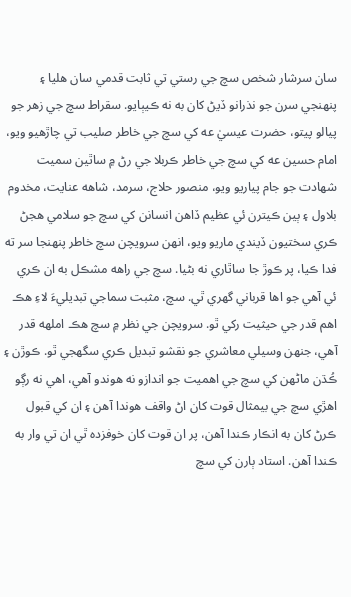سان سرشار شخص سچ جي رستي تي ثابت قدمي سان هليا ۽ پنهنجي سرن جو نذرانو ڏيڻ کان به نه ڪيٻايو. سقراط سچ جي زهر جو پيالو پيتو، حضرت عيسيٰ عه کي سچ جي خاطر صليب تي چاڙهيو ويو، امام حسين عه کي سچ جي خاطر ڪربلا جي رڻ ۾ ساٿين سميت شهادت جو جام پياريو ويو، منصور حلاج، سرمد، شاهه عنايت، مخدوم بلاول ۽ ٻين ڪيترن ئي عظيم ڏاهن انسانن کي سچ جو سلامي هجڻ ڪري سختيون ڏيندي ماريو ويو، انهن سرويچن سچ خاطر پنهنجا سر ته فدا ڪيا، پر ڪوڙ جا ساٿاري نه بڻيا. سچ جي راهه مشڪل به ان ڪري ئي آهي جو اها قرباني گھري ٿي. سچ، مثبت سماجي تبديليءَ لاءِ هڪ اهم قدر جي حيثيت رکي ٿو. سرويچن جي نظر ۾ سچ هڪ املهه قدر آهي، جنهن وسيلي معاشري جو نقشو تبديل ڪري سگھجي ٿو. ڪوڙن ۽ ڪُڌن ماڻهن کي سچ جي اهميت جو اندازو نه هوندو آهي، اهي نه رڳو اهڙي سچ جي بيمثال قوت کان اڻ واقف هوندا آهن ۽ ان کي قبول ڪرڻ کان به انڪار ڪندا آهن، پر ان قوت کان خوفزده ٿي ان تي وار به ڪندا آهن. استاد ٻارن کي سچ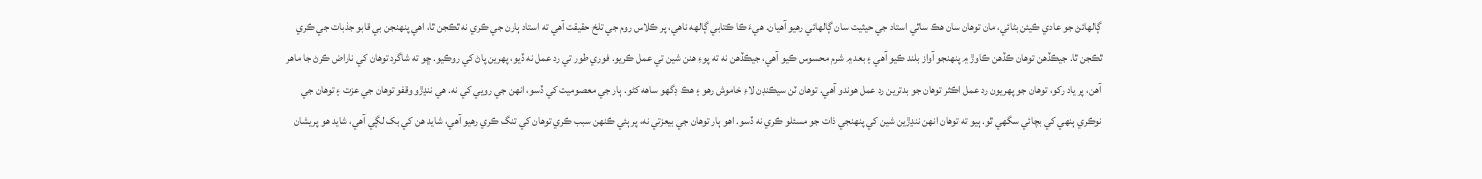ڳالهائڻ جو عادي ڪيئن بڻائي، مان توهان سان هڪ ساٿي استاد جي حيثيت سان ڳالهائي رهيو آهيان. هيءَ ڪا ڪتابي ڳالهه ناهي، پر ڪلاس روم جي تلخ حقيقت آهي ته استاد ٻارن جي ڪري نه ٿڪجن ٿا، اهي پنهنجن بي قابو جذبات جي ڪري ٿڪجن ٿا. جيڪڏهن توهان ڪڏهن ڪاوڙ ۾ پنهنجو آواز بلند ڪيو آهي ۽ بعد ۾ شرم محسوس ڪيو آهي، جيڪڏهن نه ته پوءِ هنن شين تي عمل ڪريو. فوري طور تي رد عمل نه ڏيو، پهرين پاڻ کي روڪيو. ڇو ته شاگرد توهان کي ناراض ڪرڻ جا ماهر آهن، پر ياد رکو، توهان جو پهريون رد عمل اڪثر توهان جو بدترين رد عمل هوندو آهي. توهان ٽن سيڪنڊن لاءِ خاموش رهو ۽ هڪ ڊگهو ساهه کڻو. ٻار جي معصوميت کي ڏسو، انهن جي رويي کي نه. هي ننڍڙو وقفو توهان جي عزت ۽ توهان جي نوڪري ٻنهي کي بچائي سگهي ٿو. ٻيو ته توهان انهن ننڍڙين شين کي پنهنجي ذات جو مسئلو ڪري نه ڏسو. اهو ٻار توهان جي بيعزتي نه، پر ٻئي ڪنهن سبب ڪري توهان کي تنگ ڪري رهيو آهي، شايد هن کي بک لڳي آهي، شايد هو پريشان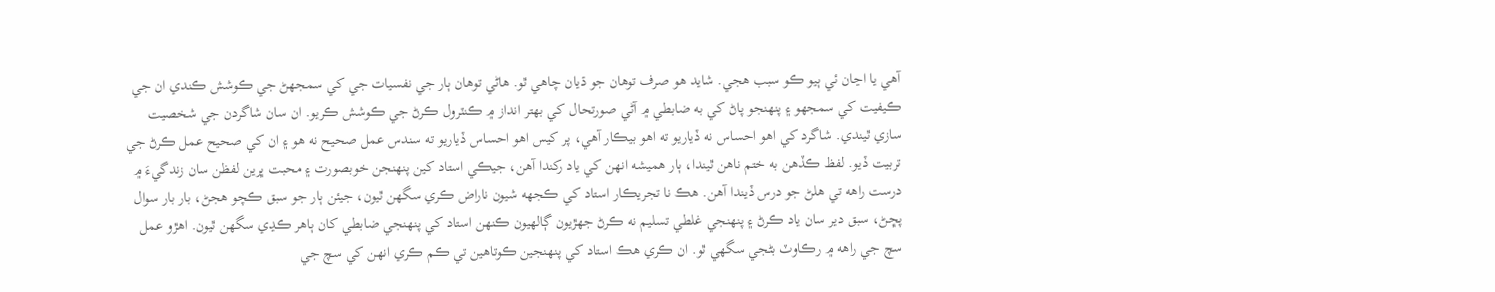آهي يا اڃان ئي ٻيو ڪو سبب هجي. شايد هو صرف توهان جو ڌيان چاهي ٿو. هاڻي توهان ٻار جي نفسيات جي کي سمجهڻ جي ڪوشش ڪندي ان جي ڪيفيت کي سمجهو ۽ پنهنجو پاڻ کي به ضابطي ۾ آڻي صورتحال کي بهتر انداز ۾ ڪنٽرول ڪرڻ جي ڪوشش ڪريو. ان سان شاگردن جي شخصيت سازي ٿيندي. شاگرد کي اهو احساس نه ڏياريو ته اهو بيڪار آهي، پر کيس اهو احساس ڏياريو ته سندس عمل صحيح نه هو ۽ ان کي صحيح عمل ڪرڻ جي تربيت ڏيو. لفظ ڪڏهن به ختم ناهن ٿيندا، ٻار هميشه انهن کي ياد رکندا آهن، جيڪي استاد کين پنهنجن خوبصورت ۽ محبت ڀرين لفظن سان زندگيءَ ۾ درست راهه تي هلڻ جو درس ڏيندا آهن. هڪ نا تجريڪار استاد کي ڪجهه شيون ناراض ڪري سگهن ٿيون، جيئن ٻار جو سبق ڪچو هجڻ، بار بار سوال پڇڻ، سبق دير سان ياد ڪرڻ ۽ پنهنجي غلطي تسليم نه ڪرڻ جهڙيون ڳالهيون ڪنهن استاد کي پنهنجي ضابطي کان ٻاهر ڪڍي سگهن ٿيون. اهڙو عمل سچ جي راهه ۾ رڪاوٽ بڻجي سگهي ٿو. ان ڪري هڪ استاد کي پنهنجين ڪوتاهين تي ڪم ڪري انهن کي سچ جي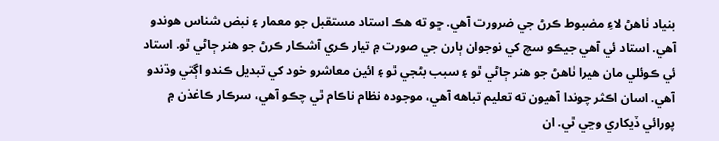بنياد ٺاهڻ لاءِ مضبوط ڪرڻ جي ضرورت آهي. ڇو ته هڪ استاد مستقبل جو معمار ۽ نبض شناس هوندو آهي. استاد ئي آهي جيڪو سچ کي نوجوان ٻارن جي صورت ۾ تيار ڪري آشڪار ڪرڻ جو هنر ڄاڻي ٿو. استاد ئي ڪوئلي مان هيرا ٺاهڻ جو هنر ڄاڻي ٿو ۽ سبب بڻجي ٿو ۽ ائين معاشرو خود کي تبديل ڪندو اڳتي وڌندو آهي. اسان اڪثر چوندا آهيون ته تعليم تباهه آهي، موجوده نظام ناڪام ٿي چڪو آهي، سرڪار ڪاغذن ۾ پورائي ڏيکاري وڃي ٿي. ان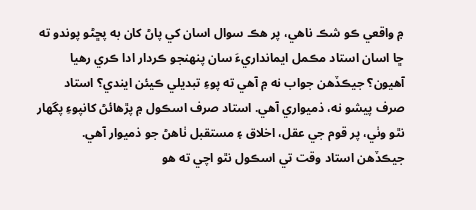۾ واقعي ڪو شڪ ناهي، پر هڪ سوال اسان کي پاڻ کان به پڇڻو پوندو ته ڇا اسان استاد مڪمل ايمانداريءَ سان پنهنجو ڪردار ادا ڪري رهيا آهيون؟ جيڪڏهن جواب نه ۾ آهي ته پوءِ تبديلي ڪيئن ايندي؟ استاد صرف پيشو نه، ذميواري آهي. استاد صرف اسڪول ۾ پڙهائڻ کانپوءِ پگهار نٿو وٺي، پر قوم جي عقل، اخلاق ۽ مستقبل ٺاهڻ جو ذميوار آهي. جيڪڏهن استاد وقت تي اسڪول نٿو اچي ته هو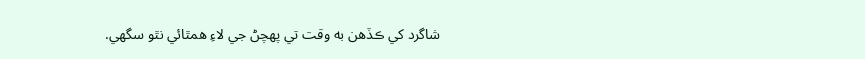شاگرد کي ڪڏهن به وقت تي پهچڻ جي لاءِ همٿائي نٿو سگهي.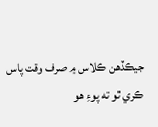جيڪڏهن ڪلاس ۾ صرف وقت پاس ڪري ٿو ته پوءِ هو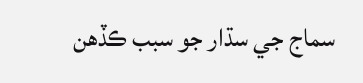سماج جي سڌار جو سبب ڪڏهن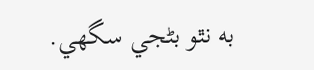به نٿو بڻجي سگهي.